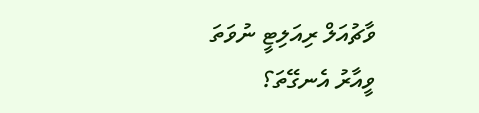ވާޗުއަލް ރިއަލިޓީ ނުވަތަ ވީއާރު އެނގޭތަ؟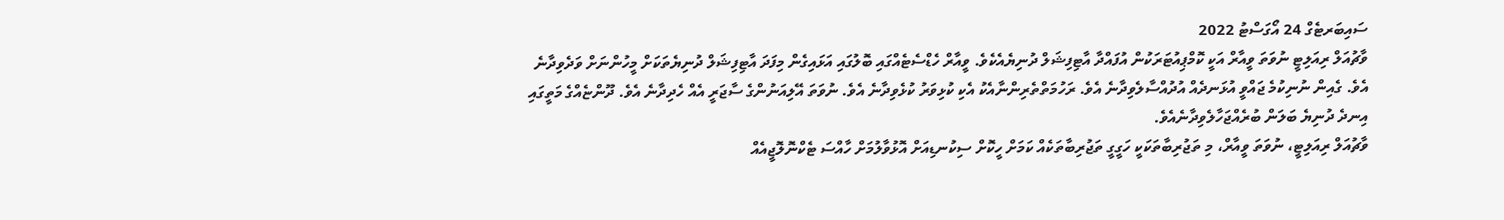ސައިބަރޓެގް 24 އޯގަސްޓު 2022
ވާޗުއަލް ރިއަލިޓީ ނުވަތަ ވީއާރް އަކީ ކޮމްޕިއުޓަރަކުން އުފައްދާ އާޓިފިޝަލް ދުނިޔެއެކެވެ. ވީއާރް ހެޑްސެޓެއްގައި ބޮލުގައި އަޅައިގެން މިފަދަ އާޓިފިޝަލް ދުނިޔެތަކަށް މީހުންނަށް ވަދެވިދާނެ އެވެ. ގެއިން ނުނިކުމެ ޖައްވީ އުޅަނދެއް އުދުއްސާލެވިދާނެ އެވެ. ރަހުމަތްތެރިންނާއެކު އެކި ކުޅިވަރު ކުޅެވިދާނެ އެވެ. ނުވަތަ އޭލިއަނުންގެ ސާޖަރީ އެއް ހެދިދާނެ އެވެ. ދޫންޏެއްގެ މަތީގައި އިނދެ ދުނިޔެ ބަލަން ބުރެއްޖަހާލެވިދާނެއެވެ.
ވާޗުއަލް ރިއަލިޓީ، ނުވަތަ ވީއާރް، މި ތަޖުރިބާތަކަކީ ހަގީގީ ތަޖުރިބާތަކެއް ކަމަށް ހީކޮށް ސިކުނޑިއަށް އޮޅުވާލުމަށް ހާއްސަ ޓެކްނޮލޮޖީއެއް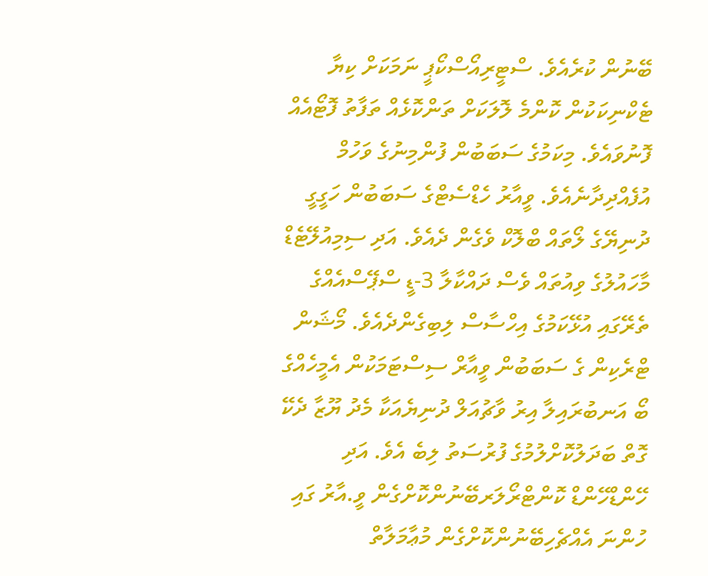ބޭނުން ކުރެއެވެ. ސްޓީރިއޯސްކޯޕީ ނަމަކަށް ކިޔާ ޓެކްނިކަކުން ކޮންމެ ލޮލަކަށް ތަންކޮޅެއް ތަފާތު ފޮޓޯއެއް ފޮނުވައެވެ. މިކަމުގެ ސަބަބުން ފުންމިނުގެ ވަހުމް އުފެއްދިދާނެއެވެ. ވީއާރު ހެޑްސެޓްގެ ސަބަބުން ހަގީގީ ދުނިޔޭގެ ލޯތައް ބްލޮކް ވެގެން ދެއެވެ. އަދި ސިމިއުލޭޓެޑް މާހައުލުގެ ވިއުތައް ވެސް ދައްކާލާ 3-ޑީ ސްޕޭސްއެއްގެ ތެރޭގައި އުޅޭކަމުގެ އިހްސާސް ލިބިގެންދެއެވެ. މޯޝަން ޓްރެކިން ގެ ސަބަބުން ވީއާރް ސިސްޓަމަކުން އެމީހެއްގެ ބޯ އަނބުރައިލާ އިރު ވާޗުއަލް ދުނިޔެއަކާ މެދު ޔޫޒާ ދެކޭ ގޮތް ބަދަލުކޮށްލުމުގެ ފުރުސަތު ލިބެ އެވެ. އަދި ހޭންޑްހޭންޑް ކޮންޓްރޯލަރބޭނުންކޮށްގެން ވީ.އާރު ގައި ހުންނަ އެއްޗެހިބޭނުންކޮށްގެން މުޢާމަލާތް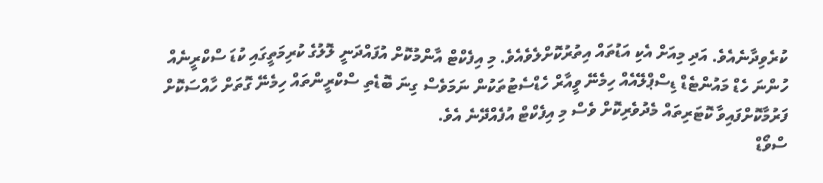ކުރެވިދާނެއެވެ. އަދި މިއަށް އެކި އަޑުތައް އިތުރުކޮށްލެވެއެވެ. މި އިފެކްޓް އާންމުކޮށް އުފައްދަނީ ލޮލުގެ ކުރިމަތީގައި ކުޑަ ސްކްރީނެއް ހުންނަ ހެޑް މައުންޓެޑް ޑިސްޕްލޭއެއް ހިމެނޭ ވީއާރް ހެޑްސެޓުތަކުން ނަމަވެސް ގިނަ ބޮޑެތި ސްކްރީންތައް ހިމެނޭ ގޮތަށް ހާއްސަކޮށް ފަރުމާކޮށްފައިވާ ކޮޓަރިތައް މެދުވެރިކޮށް ވެސް މި އިފެކްޓް އުފެއްދޭނެ އެވެ.
ސްވޯޑް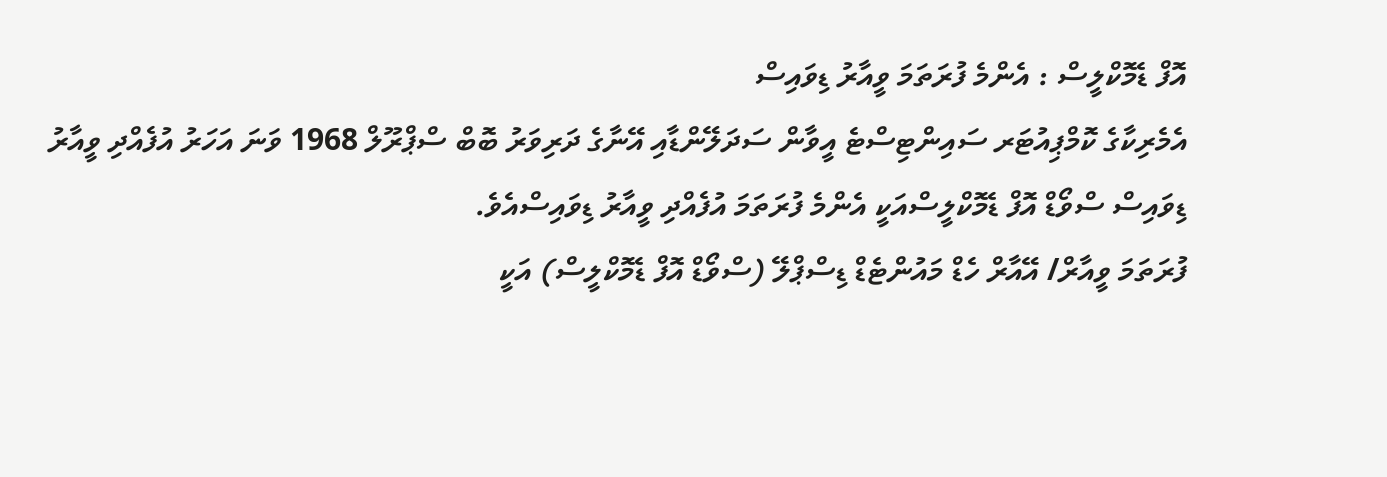އޮފް ޑެމޮކްލީސް : އެންމެ ފުރަތަމަ ވީއާރު ޑިވައިސް
އެމެރިކާގެ ކޮމްޕިއުޓަރ ސައިންޓިސްޓެ އީވާން ސަދަލޭންޑާއި އޭނާގެ ދަރިވަރު ބޮބް ސްޕްރޫލް 1968 ވަނަ އަހަރު އުފެއްދި ވީއާރު ޑިވައިސް ސްވޯޑް އޮފް ޑެމޮކްލީސްއަކީ އެންމެ ފުރަތަމަ އުފެއްދި ވީއާރު ޑިވައިސްއެވެ.
ފުރަތަމަ ވީއާރް/ އޭއާރް ހެޑް މައުންޓެޑް ޑިސްޕްލޭ (ސްވޯޑް އޮފް ޑެމޮކްލީސް) އަކީ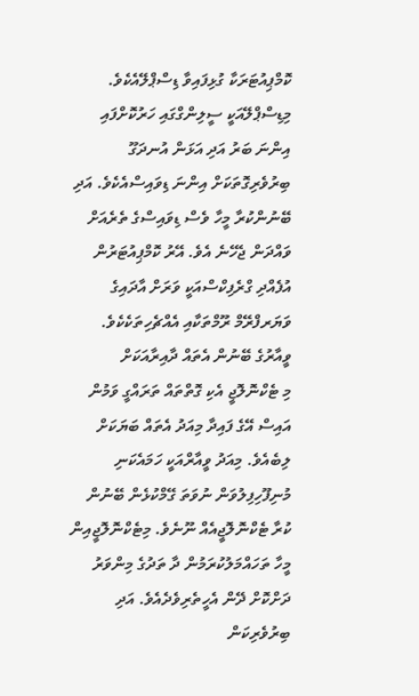ކޮމްޕިއުޓަރަކާ ގުޅިފައިވާ ޑިސްޕްލޭއެކެވެ. މިޑިސްޕްލޭއަކީ ސީލިންގްގައި ހަރުކޮށްފައި އިންނަ ބަރު އަދި އަޅަން އުނދަގޫ ބިރުވެރިގޮތަކަށް އިންނަ ޑިވައިސްއެކެވެ. އަދި ބޭނުންކުރާ މީހާ ވެސް ޑިވައިސްގެ ތެރެއަށް ވައްދަން ޖެހޭނެ އެވެ. އޭރު ކޮމްޕިއުޓަރުން އުފެއްދި ގްރެފިކްސްއަކީ ވަރަށް އާދައިގެ ވަޔަރފްރޭމް ރޫމްތަކާއި އެއްޗެހިތަކެކެވެ.
ވީއާރުގެ ބޭނުން އެތައް ދާއިރާއަކަށް
މި ޓެކްނޮލޮޖީ އެކި ގޮތްތައް ތަރައްގީ ވަމުން އައިސް އޭގެ ފައިދާ މިއަދު އެތައް ބަޔަކަށް ލިބެއެވެ. މިއަދު ވީއާރްއަކީ ހަމައެކަނި މުނިފޫހިފިލުވަން ނުވަތަ ގޭމްކުޅެން ބޭނުން ކުރާ ޓެކްނޮލޮޖީއެއް ނޫނެވެ. މިޓެކްނޮލޮޖީއިން މީހާ ތަހައްމަލުކުރަމުން ދާ ތަދުގެ މިންވަރު ދަށްކޮށް ދޭން އެހީތެރިވެދެއެވެ. އަދި ބިރުވެރިކަން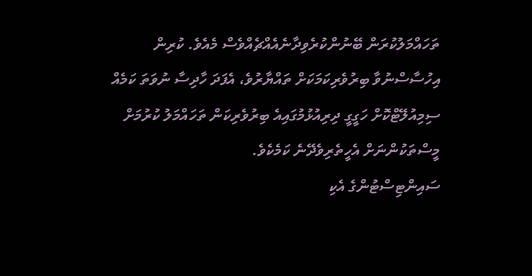ތަހައްމަލުކުރަން ބޭނުންކުރެވިދާނެއެއްޗެއްވެސް މެއެވެ. ކުރިން އިހުސާސްނުވާ ބިރުވެރިކަމަކަށް ތައްޔާރުވެ، އެފަދަ ހާދިސާ ނުވަތަ ކަމެއް ސިމިއުލޭޓްކޮށް ހަގީގީ ދިރިއުޅުމުގައިއެ ބިރުވެރިކަން ތަހައްމަލު ކުރުމަށް މީސްތަކުންނަށް އެހީތެރިވެދޭނެ ކަމެކެވެ.
ސައިންޓިސްޓުންގެ އެކި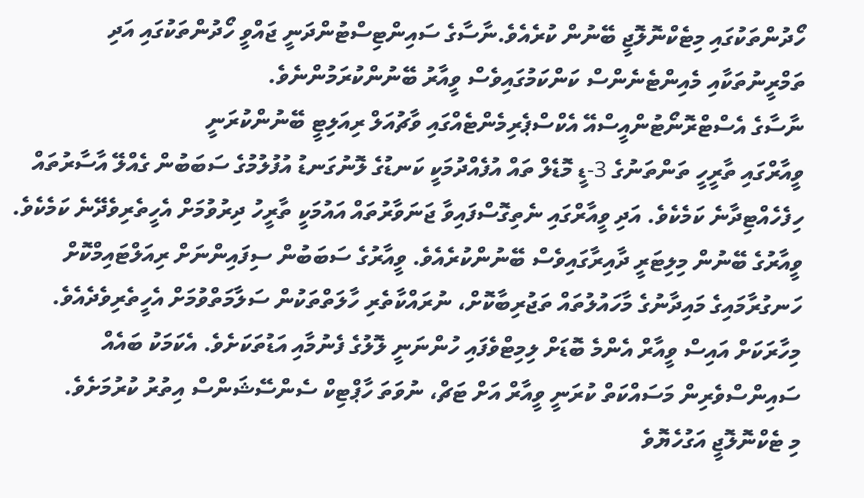ހޯދުންތަކުގައި މިޓެކްނޮލޮޖީ ބޭނުން ކުރެއެވެ.ނާސާގެ ސައިންޓިސްޓުންދަނީ ޖައްވީ ހޯދުންތަކުގައި އަދި ތަމްރީނުތަކާއި މެއިންޓެނެންސް ކަންކަމުގައިވެސް ވީއާރު ބޭނުންކުރަމުންނެވެ.
ނާސާގެ އެސްޓްރޮނޯޓުންއީސްއޭ އެކްސްޕެރިމެންޓެއްގައި ވާޗުއަލް ރިއަލިޓީ ބޭނުންކުރަނީ
ވީއާރްގައި ތާރީހީ ތަންތަނުގެ 3-ޑީ މޮޑެލް ތައް އުފެއްދުމަކީ ކަނޑުގެ ލޮނުގަނޑު އުފުލުމުގެ ސަބަބުން ގެއްލޭ އާސާރުތައް ހިފެހެއްޓިދާނެ ކަމެކެވެ. އަދި ވީއާރްގައި ނެތިގޮސްފައިވާ ޖަނަވާރުތައް އައުމަކީ ތާރީހު ދިރުވުމަށް އެހީތެރިވެދޭނެ ކަމެކެވެ. ވީއާރުގެ ބޭނުން މިލިޓަރީ ދާއިރާގައިވެސް ބޭނުންކުރެއެވެ. ވީއާރުގެ ސަބަބުން ސިފައިންނަށް ރިއަލްޓައިމްކޮށް ހަނގުރާމައިގެ މައިދާނުގެ މާހައުލުތައް ތަޖުރިބާކޮށް، ނުރައްކާތެރި ހާލަތްތަކުން ސަލާމަތްވުމަށް އެހީތެރިވެދެއެވެ.
މިހާރަކަށް އައިސް ވީއާރް އެންމެ ބޮޑަށް ލިމިޓްވެފައި ހުންނަނީ ލޮލުގެ ފެނުމާއި އަޑުތަކަށެވެ. އެކަމަކު ބައެއް ސައިންސްވެރިން މަސައްކަތް ކުރަނީ ވީއާރް އަށް ޓަޗް، ނުވަތަ ހާޕްޓިކް ސެންސޭޝަންސް އިތުރު ކުރުމަށެވެ.
މި ޓެކްނޮލޮޖީ އަގުހެޔޮވެ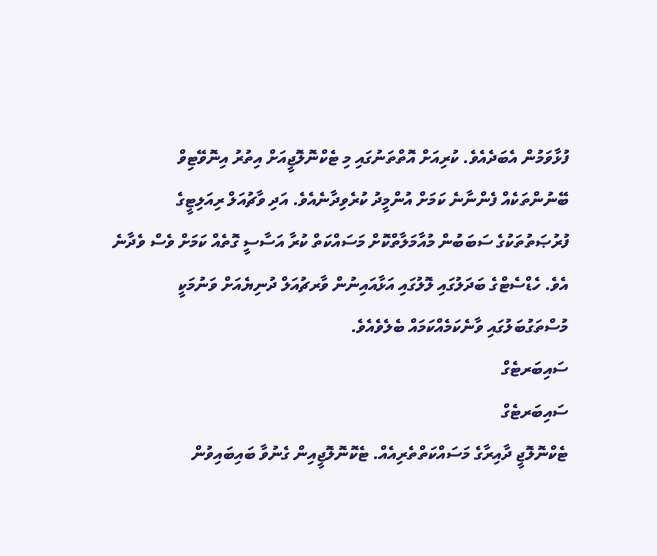ފުޅާވަމުން އެބަދެއެވެ. ކުރިއަށް އޮތްތަނުގައި މި ޓެކްނޮލޮޖީއަށް އިތުރު އިނޮވޭޓިވް ބޭނުންތަކެއް ފެންނާނެ ކަމަށް އުންމީދު ކުރެވިދާނެއެވެ. އަދި ވާޗުއަލް ރިއަލިޓީގެ ފުރުޞަތުތަކުގެ ސަބަބުން މުއާމަލާތްކޮށް މަސައްކަތް ކުރާ އަސާސީ ގޮތެއް ކަމަށް ވެސް ވެދާނެ އެވެ. ހެޑްސެޓްގެ ބަދަލުގައި ލޮލުގައި އަޅާއައިނުން ވާރޗުއަލް ދުނިޔެއަށް ވަނުމަކީ މުސްތަގުބަލުގައި ވާނެކަމެއްކަމައް ބެލެވެއެވެ.
ސައިބަރޓެގް
ސައިބަރޓެގް
ޓެކްނޮލޮޖީ ދާއިރާގެ މަސައްކަތްތެރިއެއް. ޓެކޮނޮލޮޖީއިން ގެނުވާ ބައިބައިވުން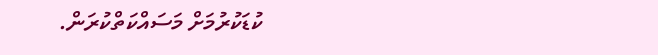ކުޑަކުރުމަށް މަސައްކަތްކުރަން.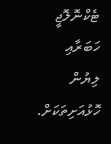ޓެކްނޮލޮޖީ ހަބަރާއި ލިޔުން ހޮޅުއަށިތަކަށް.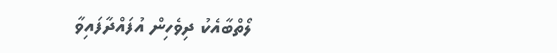ލޯތްބާއެކު ދިވެހިން އުފައްދާފައިވާ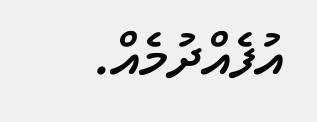އުފެއްދުމެއް.